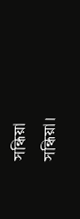সন্ধিয়া
সন্ধিয়া।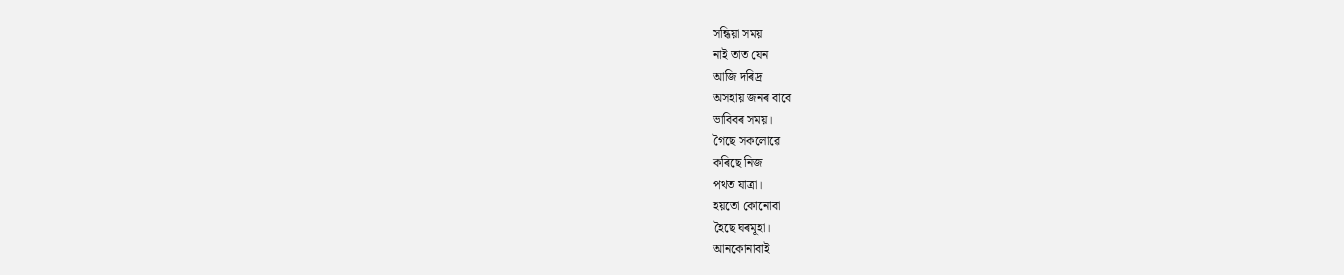সন্ধিয়া সময়
নাই তাত যেন
আজি দৰিদ্ৰ
অসহায় জনৰ বাবে
ভাবিবৰ সময়।
গৈছে সকলোৱে
কৰিছে নিজ
পথত যাত্ৰা।
হয়তো কোনোবা
হৈছে ঘৰমূহা।
আনকোনাবাই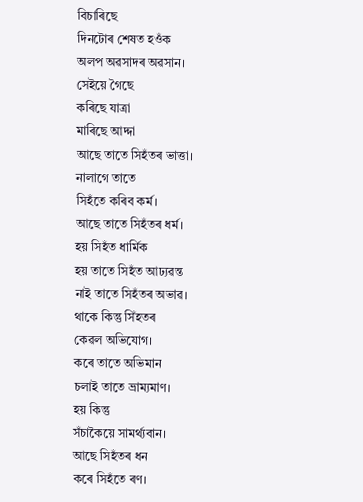বিচাৰিছে
দিনটোৰ শেষত হওঁক
অলপ অৱসাদৰ অৱসান।
সেইয়ে গৈছে
কৰিছে যাত্ৰা
মাৰিছে আদ্দা
আছে তাতে সিহঁতৰ ভাত্তা।
নালাগে তাতে
সিহঁতে কৰিব কৰ্ম।
আছে তাতে সিহঁতৰ ধৰ্ম।
হয় সিহঁত ধাৰ্মিক
হয় তাতে সিহঁত আঢ্যৱন্ত
নাই তাতে সিহঁতৰ অভাৱ।
থাকে কিন্তু সিঁহতৰ
কেৱল অভিযোগ।
কৰে তাতে অভিমান
চলাই তাতে ভ্ৰাম্যমাণ।
হয় কিন্তু
সঁচাকৈয়ে সামৰ্থ্যবান।
আছে সিহঁতৰ ধন
কৰে সিহঁতে ৰণ।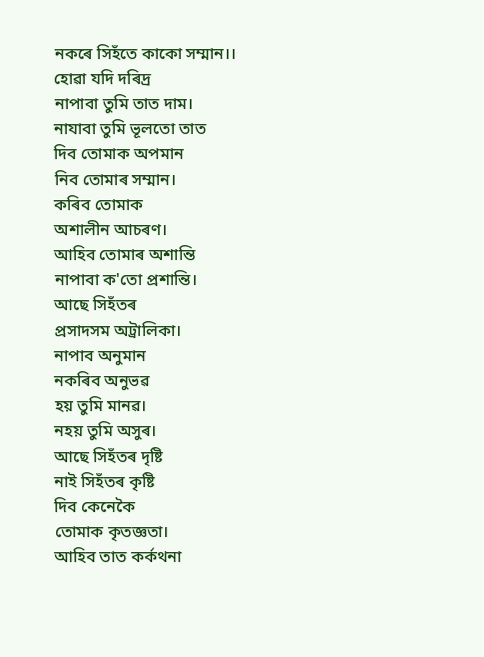নকৰে সিহঁতে কাকো সম্মান।।
হোৱা যদি দৰিদ্ৰ
নাপাবা তুমি তাত দাম।
নাযাবা তুমি ভূলতো তাত
দিব তোমাক অপমান
নিব তোমাৰ সম্মান।
কৰিব তোমাক
অশালীন আচৰণ।
আহিব তোমাৰ অশান্তি
নাপাবা ক'তো প্ৰশান্তি।
আছে সিহঁতৰ
প্ৰসাদসম অট্ৰালিকা।
নাপাব অনুমান
নকৰিব অনুভৱ
হয় তুমি মানৱ।
নহয় তুমি অসুৰ।
আছে সিহঁতৰ দৃষ্টি
নাই সিহঁতৰ কৃষ্টি
দিব কেনেকৈ
তোমাক কৃতজ্ঞতা।
আহিব তাত কৰ্কথনা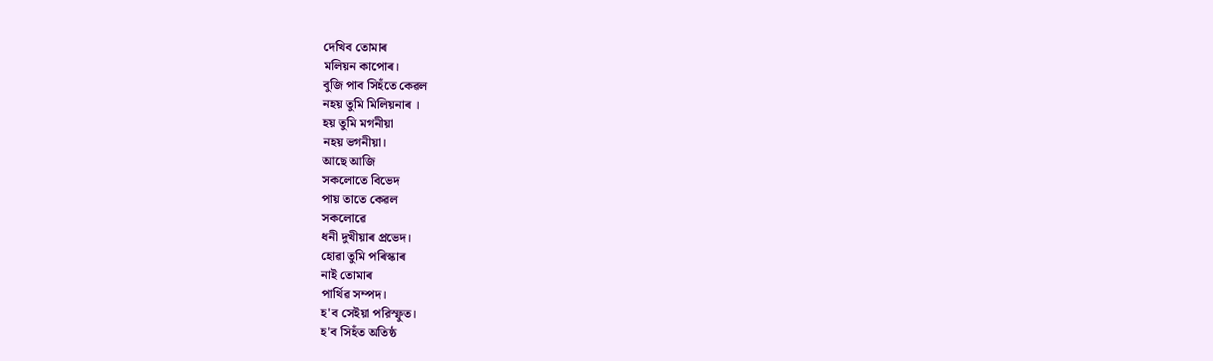দেখিব তোমাৰ
মলিয়ন কাপোৰ।
বুজি পাব সিহঁতে কেৱল
নহয় তুমি মিলিয়নাৰ ।
হয় তুমি মগনীয়া
নহয় ভগনীয়া।
আছে আজি
সকলোতে বিভেদ
পায় তাতে কেৱল
সকলোৱে
ধনী দুখীয়াৰ প্ৰভেদ।
হোৱা তুমি পৰিস্কাৰ
নাই তোমাৰ
পাৰ্থিৱ সম্পদ।
হ'ব সেইয়া পরিস্ফুত।
হ'ব সিহঁত অতিষ্ঠ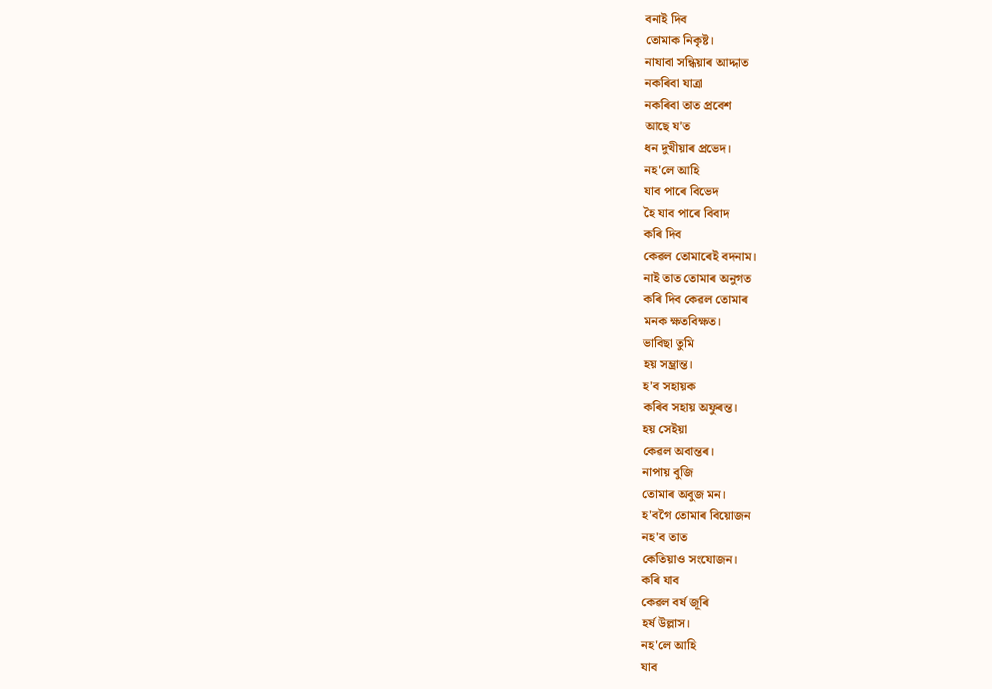বনাই দিব
তোমাক নিকৃষ্ট।
নাযাবা সন্ধিয়াৰ আদ্দাত
নকৰিবা যাত্ৰা
নকৰিবা তাত প্ৰবেশ
আছে য'ত
ধন দুখীয়াৰ প্ৰভেদ।
নহ'লে আহি
যাব পাৰে বিভেদ
হৈ যাব পাৰে বিবাদ
কৰি দিব
কেৱল তোমাৰেই বদনাম।
নাই তাত তোমাৰ অনুগত
কৰি দিব কেৱল তোমাৰ
মনক ক্ষতবিক্ষত।
ভাবিছা তুমি
হয় সম্ভ্ৰান্ত।
হ'ব সহায়ক
কৰিব সহায় অফুৰন্ত।
হয় সেইয়া
কেৱল অবান্তৰ।
নাপায় বুজি
তোমাৰ অবুজ মন।
হ'বগৈ তোমাৰ বিয়োজন
নহ'ব তাত
কেতিয়াও সংযোজন।
কৰি যাব
কেৱল বৰ্ষ জূৰি
হৰ্ষ উল্লাস।
নহ'লে আহি
যাব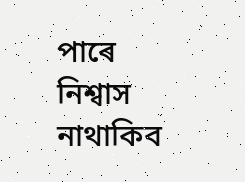পাৰে নিশ্বাস
নাথাকিব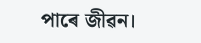পাৰে জীৱন।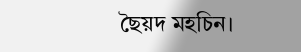ছৈয়দ মহচিন।